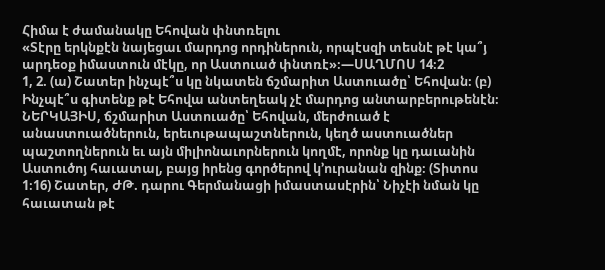Հիմա է ժամանակը Եհովան փնտռելու
«Տէրը երկնքէն նայեցաւ մարդոց որդիներուն, որպէսզի տեսնէ թէ կա՞յ արդեօք իմաստուն մէկը, որ Աստուած փնտռէ»։—ՍԱՂՄՈՍ 14։2
1, 2. (ա) Շատեր ինչպէ՞ս կը նկատեն ճշմարիտ Աստուածը՝ Եհովան։ (բ) Ինչպէ՞ս գիտենք թէ Եհովա անտեղեակ չէ մարդոց անտարբերութենէն։
ՆԵՐԿԱՅԻՍ, ճշմարիտ Աստուածը՝ Եհովան, մերժուած է անաստուածներուն, երեւութապաշտներուն, կեղծ աստուածներ պաշտողներուն եւ այն միլիոնաւորներուն կողմէ, որոնք կը դաւանին Աստուծոյ հաւատալ, բայց իրենց գործերով կ’ուրանան զինք։ (Տիտոս 1։16) Շատեր, ԺԹ. դարու Գերմանացի իմաստասէրին՝ Նիչէի նման կը հաւատան թէ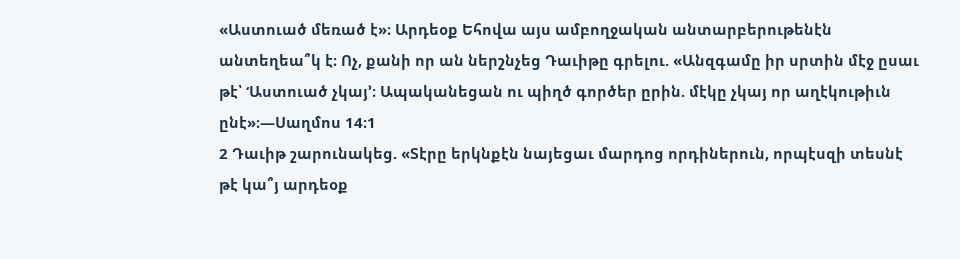«Աստուած մեռած է»։ Արդեօք Եհովա այս ամբողջական անտարբերութենէն անտեղեա՞կ է։ Ոչ, քանի որ ան ներշնչեց Դաւիթը գրելու. «Անզգամը իր սրտին մէջ ըսաւ թէ՝ ‘Աստուած չկայ’։ Ապականեցան ու պիղծ գործեր ըրին. մէկը չկայ որ աղէկութիւն ընէ»։—Սաղմոս 14։1
2 Դաւիթ շարունակեց. «Տէրը երկնքէն նայեցաւ մարդոց որդիներուն, որպէսզի տեսնէ թէ կա՞յ արդեօք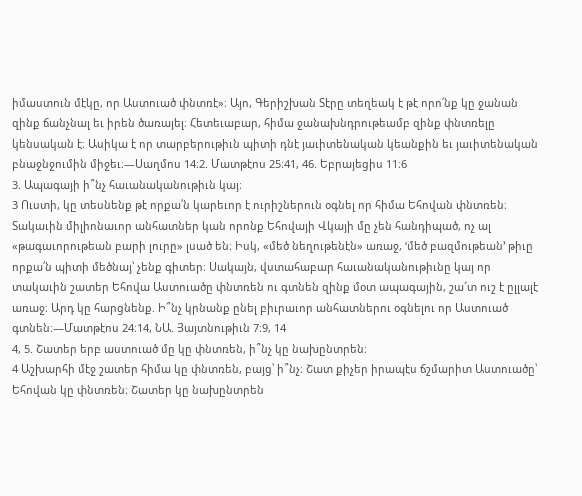իմաստուն մէկը, որ Աստուած փնտռէ»։ Այո, Գերիշխան Տէրը տեղեակ է թէ որո՛նք կը ջանան զինք ճանչնալ եւ իրեն ծառայել։ Հետեւաբար, հիմա ջանախնդրութեամբ զինք փնտռելը կենսական է։ Ասիկա է որ տարբերութիւն պիտի դնէ յաւիտենական կեանքին եւ յաւիտենական բնաջնջումին միջեւ։—Սաղմոս 14։2. Մատթէոս 25։41, 46. Եբրայեցիս 11։6
3. Ապագայի ի՞նչ հաւանականութիւն կայ։
3 Ուստի, կը տեսնենք թէ որքա՛ն կարեւոր է ուրիշներուն օգնել որ հիմա Եհովան փնտռեն։ Տակաւին միլիոնաւոր անհատներ կան որոնք Եհովայի Վկայի մը չեն հանդիպած, ոչ ալ «թագաւորութեան բարի լուրը» լսած են։ Իսկ, «մեծ նեղութենէն» առաջ, ‘մեծ բազմութեան’ թիւը որքա՛ն պիտի մեծնայ՝ չենք գիտեր։ Սակայն, վստահաբար հաւանականութիւնը կայ որ տակաւին շատեր Եհովա Աստուածը փնտռեն ու գտնեն զինք մօտ ապագային, շա՜տ ուշ է ըլլալէ առաջ։ Արդ կը հարցնենք. Ի՞նչ կրնանք ընել բիւրաւոր անհատներու օգնելու որ Աստուած գտնեն։—Մատթէոս 24։14, ՆԱ. Յայտնութիւն 7։9, 14
4, 5. Շատեր երբ աստուած մը կը փնտռեն, ի՞նչ կը նախընտրեն։
4 Աշխարհի մէջ շատեր հիմա կը փնտռեն, բայց՝ ի՞նչ։ Շատ քիչեր իրապէս ճշմարիտ Աստուածը՝ Եհովան կը փնտռեն։ Շատեր կը նախընտրեն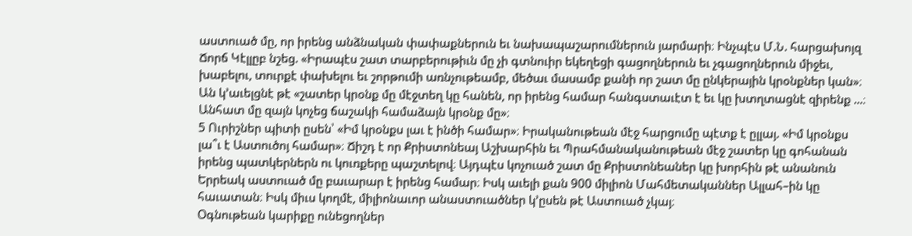աստուած մը, որ իրենց անձնական փափաքներուն եւ նախապաշարումներուն յարմարի։ Ինչպէս Մ.Ն. հարցախոյզ Ճորճ Կէլլըբ նշեց. «Իրապէս շատ տարբերութիւն մը չի գտնուիր եկեղեցի գացողներուն եւ չգացողներուն միջեւ, խաբելու, տուրքէ փախելու եւ շորթումի առնչութեամբ, մեծաւ մասամբ քանի որ շատ մը ընկերային կրօնքներ կան»։ Ան կ’աւելցնէ թէ «շատեր կրօնք մը մէջտեղ կը հանեն, որ իրենց համար հանգստաւէտ է եւ կը խտղտացնէ զիրենք ...։ Անհատ մը զայն կոչեց ճաշակի համաձայն կրօնք մը»։
5 Ուրիշներ պիտի ըսեն՝ «Իմ կրօնքս լաւ է ինծի համար»։ Իրականութեան մէջ հարցումը պէտք է ըլլայ. «Իմ կրօնքս լա՞ւ է Աստուծոյ համար»։ Ճիշդ է որ Քրիստոնեայ Աշխարհին եւ Պրահմանականութեան մէջ շատեր կը գոհանան իրենց պատկերներն ու կուռքերը պաշտելով։ Այդպէս կոչուած շատ մը Քրիստոնեաներ կը խորհին թէ անանուն Երրեակ աստուած մը բաւարար է իրենց համար։ Իսկ աւելի քան 900 միլիոն Մահմետականներ Ալլահ–ին կը հաւատան։ Իսկ միւս կողմէ, միլիոնաւոր անաստուածներ կ’ըսեն թէ Աստուած չկայ։
Օգնութեան կարիքը ունեցողներ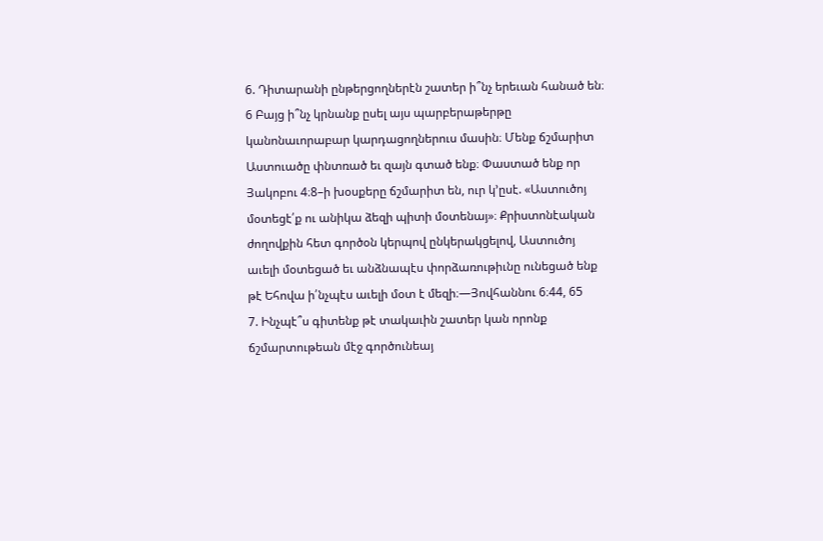6. Դիտարանի ընթերցողներէն շատեր ի՞նչ երեւան հանած են։
6 Բայց ի՞նչ կրնանք ըսել այս պարբերաթերթը կանոնաւորաբար կարդացողներուս մասին։ Մենք ճշմարիտ Աստուածը փնտռած եւ զայն գտած ենք։ Փաստած ենք որ Յակոբու 4։8–ի խօսքերը ճշմարիտ են, ուր կ’ըսէ. «Աստուծոյ մօտեցէ՛ք ու անիկա ձեզի պիտի մօտենայ»։ Քրիստոնէական ժողովքին հետ գործօն կերպով ընկերակցելով, Աստուծոյ աւելի մօտեցած եւ անձնապէս փորձառութիւնը ունեցած ենք թէ Եհովա ի՛նչպէս աւելի մօտ է մեզի։—Յովհաննու 6։44, 65
7. Ինչպէ՞ս գիտենք թէ տակաւին շատեր կան որոնք ճշմարտութեան մէջ գործունեայ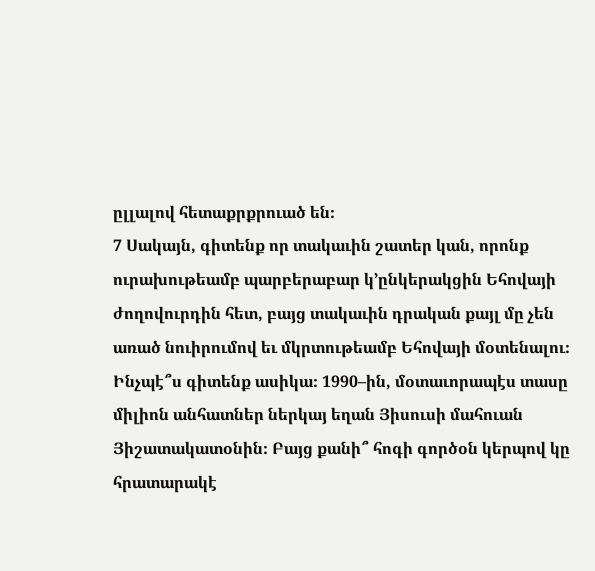ըլլալով հետաքրքրուած են։
7 Սակայն, գիտենք որ տակաւին շատեր կան, որոնք ուրախութեամբ պարբերաբար կ’ընկերակցին Եհովայի ժողովուրդին հետ, բայց տակաւին դրական քայլ մը չեն առած նուիրումով եւ մկրտութեամբ Եհովայի մօտենալու։ Ինչպէ՞ս գիտենք ասիկա։ 1990–ին, մօտաւորապէս տասը միլիոն անհատներ ներկայ եղան Յիսուսի մահուան Յիշատակատօնին։ Բայց քանի՞ հոգի գործօն կերպով կը հրատարակէ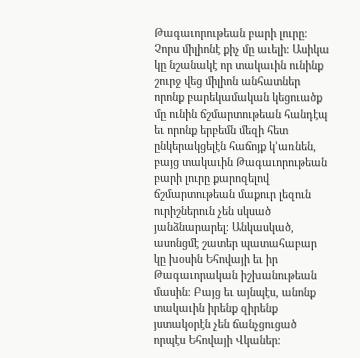Թագաւորութեան բարի լուրը։ Չորս միլիոնէ քիչ մը աւելի։ Ասիկա կը նշանակէ որ տակաւին ունինք շուրջ վեց միլիոն անհատներ որոնք բարեկամական կեցուածք մը ունին ճշմարտութեան հանդէպ եւ որոնք երբեմն մեզի հետ ընկերակցելէն հաճոյք կ’առնեն, բայց տակաւին Թագաւորութեան բարի լուրը քարոզելով ճշմարտութեան մաքուր լեզուն ուրիշներուն չեն սկսած յանձնարարել։ Անկասկած, ասոնցմէ շատեր պատահաբար կը խօսին Եհովայի եւ իր Թագաւորական իշխանութեան մասին։ Բայց եւ այնպէս, անոնք տակաւին իրենք զիրենք յստակօրէն չեն ճանչցուցած որպէս Եհովայի Վկաներ։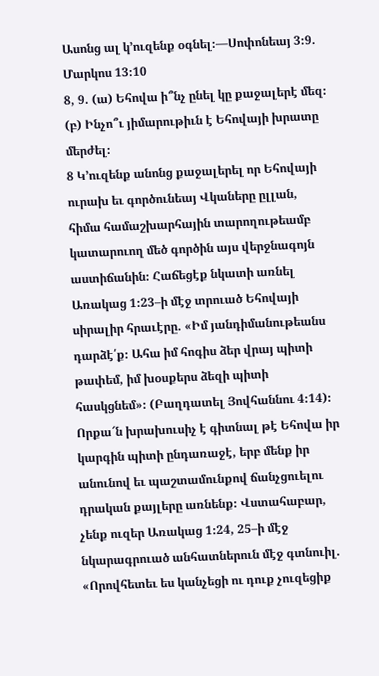Ասոնց ալ կ’ուզենք օգնել։—Սոփոնեայ 3։9. Մարկոս 13։10
8, 9. (ա) Եհովա ի՞նչ ընել կը քաջալերէ մեզ։ (բ) Ինչո՞ւ յիմարութիւն է Եհովայի խրատը մերժել։
8 Կ’ուզենք անոնց քաջալերել որ Եհովայի ուրախ եւ գործունեայ Վկաները ըլլան, հիմա համաշխարհային տարողութեամբ կատարուող մեծ գործին այս վերջնագոյն աստիճանին։ Հաճեցէք նկատի առնել Առակաց 1։23–ի մէջ տրուած Եհովայի սիրալիր հրաւէրը. «Իմ յանդիմանութեանս դարձէ՛ք։ Ահա իմ հոգիս ձեր վրայ պիտի թափեմ, իմ խօսքերս ձեզի պիտի հասկցնեմ»։ (Բաղդատել Յովհաննու 4։14)։ Որքա՜ն խրախուսիչ է գիտնալ թէ Եհովա իր կարգին պիտի ընդառաջէ, երբ մենք իր անունով եւ պաշտամունքով ճանչցուելու դրական քայլերը առնենք։ Վստահաբար, չենք ուզեր Առակաց 1։24, 25–ի մէջ նկարագրուած անհատներուն մէջ գտնուիլ. «Որովհետեւ ես կանչեցի ու դուք չուզեցիք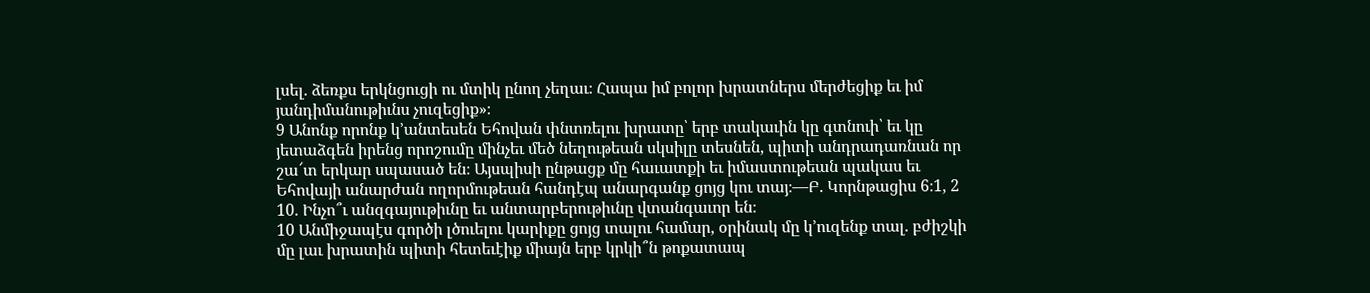լսել. ձեռքս երկնցուցի ու մտիկ ընող չեղաւ։ Հապա իմ բոլոր խրատներս մերժեցիք եւ իմ յանդիմանութիւնս չուզեցիք»։
9 Անոնք որոնք կ’անտեսեն Եհովան փնտռելու խրատը՝ երբ տակաւին կը գտնուի՝ եւ կը յետաձգեն իրենց որոշումը մինչեւ մեծ նեղութեան սկսիլը տեսնեն, պիտի անդրադառնան որ շա՜տ երկար սպասած են։ Այսպիսի ընթացք մը հաւատքի եւ իմաստութեան պակաս եւ Եհովայի անարժան ողորմութեան հանդէպ անարգանք ցոյց կու տայ։—Բ. Կորնթացիս 6։1, 2
10. Ինչո՞ւ անզգայութիւնը եւ անտարբերութիւնը վտանգաւոր են։
10 Անմիջապէս գործի լծուելու կարիքը ցոյց տալու համար, օրինակ մը կ’ուզենք տալ. բժիշկի մը լաւ խրատին պիտի հետեւէիք միայն երբ կրկի՞ն թոքատապ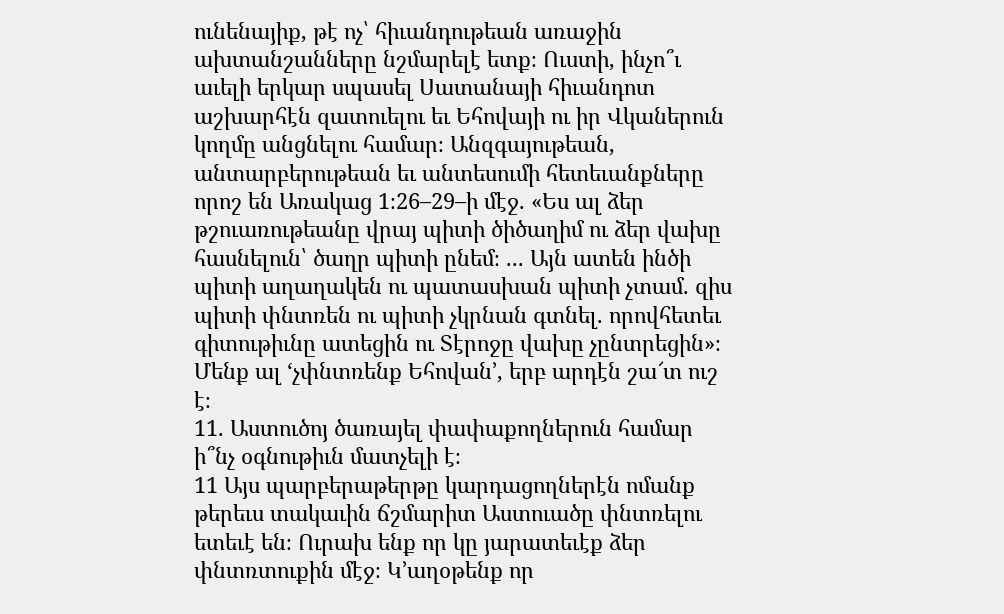ունենայիք, թէ ոչ՝ հիւանդութեան առաջին ախտանշանները նշմարելէ ետք։ Ուստի, ինչո՞ւ աւելի երկար սպասել Սատանայի հիւանդոտ աշխարհէն զատուելու եւ Եհովայի ու իր Վկաներուն կողմը անցնելու համար։ Անզգայութեան, անտարբերութեան եւ անտեսումի հետեւանքները որոշ են Առակաց 1։26–29–ի մէջ. «Ես ալ ձեր թշուառութեանը վրայ պիտի ծիծաղիմ ու ձեր վախը հասնելուն՝ ծաղր պիտի ընեմ։ ... Այն ատեն ինծի պիտի աղաղակեն ու պատասխան պիտի չտամ. զիս պիտի փնտռեն ու պիտի չկրնան գտնել. որովհետեւ գիտութիւնը ատեցին ու Տէրոջը վախը չընտրեցին»։ Մենք ալ ‘չփնտռենք Եհովան’, երբ արդէն շա՜տ ուշ է։
11. Աստուծոյ ծառայել փափաքողներուն համար ի՞նչ օգնութիւն մատչելի է։
11 Այս պարբերաթերթը կարդացողներէն ոմանք թերեւս տակաւին ճշմարիտ Աստուածը փնտռելու ետեւէ են։ Ուրախ ենք որ կը յարատեւէք ձեր փնտռտուքին մէջ։ Կ’աղօթենք որ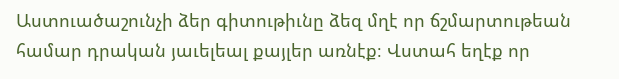Աստուածաշունչի ձեր գիտութիւնը ձեզ մղէ որ ճշմարտութեան համար դրական յաւելեալ քայլեր առնէք։ Վստահ եղէք որ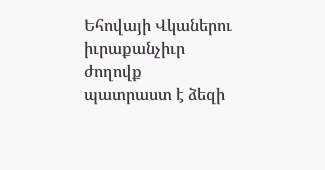Եհովայի Վկաներու իւրաքանչիւր ժողովք պատրաստ է ձեզի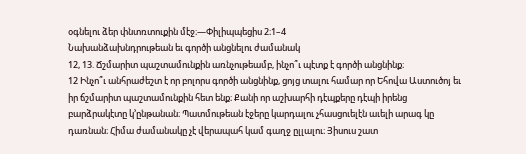օգնելու ձեր փնտռտուքին մէջ։—Փիլիպպեցիս 2։1–4
Նախանձախնդրութեան եւ գործի անցնելու ժամանակ
12, 13. Ճշմարիտ պաշտամունքին առնչութեամբ, ինչո՞ւ պէտք է գործի անցնինք։
12 Ինչո՞ւ անհրաժեշտ է որ բոլորս գործի անցնինք, ցոյց տալու համար որ Եհովա Աստուծոյ եւ իր ճշմարիտ պաշտամունքին հետ ենք։ Քանի որ աշխարհի դէպքերը դէպի իրենց բարձրակէտը կ’ընթանան։ Պատմութեան էջերը կարդալու չհասցուելէն աւելի արագ կը դառնան։ Հիմա ժամանակը չէ վերապահ կամ գաղջ ըլլալու։ Յիսուս շատ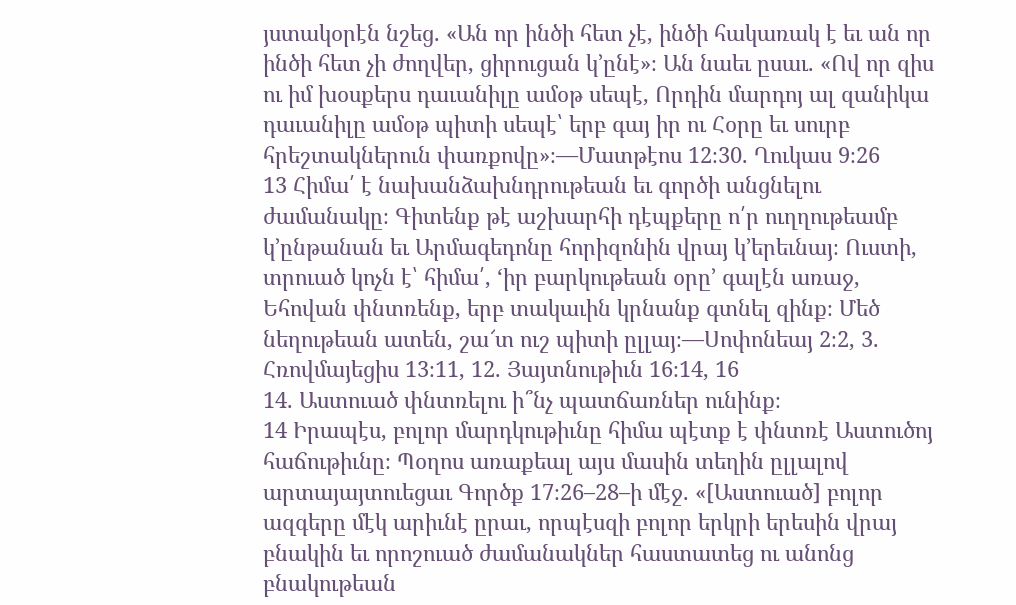յստակօրէն նշեց. «Ան որ ինծի հետ չէ, ինծի հակառակ է եւ ան որ ինծի հետ չի ժողվեր, ցիրուցան կ’ընէ»։ Ան նաեւ ըսաւ. «Ով որ զիս ու իմ խօսքերս դաւանիլը ամօթ սեպէ, Որդին մարդոյ ալ զանիկա դաւանիլը ամօթ պիտի սեպէ՝ երբ գայ իր ու Հօրը եւ սուրբ հրեշտակներուն փառքովը»։—Մատթէոս 12։30. Ղուկաս 9։26
13 Հիմա՛ է նախանձախնդրութեան եւ գործի անցնելու ժամանակը։ Գիտենք թէ աշխարհի դէպքերը ո՛ր ուղղութեամբ կ’ընթանան եւ Արմագեդոնը հորիզոնին վրայ կ’երեւնայ։ Ուստի, տրուած կոչն է՝ հիմա՛, ‘իր բարկութեան օրը’ գալէն առաջ, Եհովան փնտռենք, երբ տակաւին կրնանք գտնել զինք։ Մեծ նեղութեան ատեն, շա՜տ ուշ պիտի ըլլայ։—Սոփոնեայ 2։2, 3. Հռովմայեցիս 13։11, 12. Յայտնութիւն 16։14, 16
14. Աստուած փնտռելու ի՞նչ պատճառներ ունինք։
14 Իրապէս, բոլոր մարդկութիւնը հիմա պէտք է փնտռէ Աստուծոյ հաճութիւնը։ Պօղոս առաքեալ այս մասին տեղին ըլլալով արտայայտուեցաւ Գործք 17։26–28–ի մէջ. «[Աստուած] բոլոր ազգերը մէկ արիւնէ ըրաւ, որպէսզի բոլոր երկրի երեսին վրայ բնակին եւ որոշուած ժամանակներ հաստատեց ու անոնց բնակութեան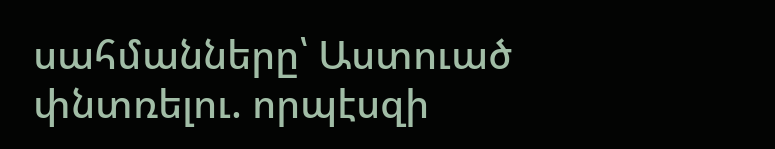սահմանները՝ Աստուած փնտռելու. որպէսզի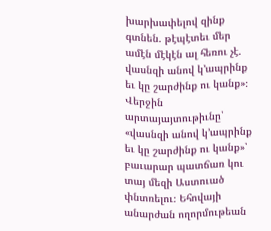խարխափելով զինք գտնեն. թէպէտեւ մեր ամէն մէկէն ալ հեռու չէ. վասնզի անով կ’ապրինք եւ կը շարժինք ու կանք»։ Վերջին արտայայտութիւնը՝ «վասնզի անով կ’ապրինք եւ կը շարժինք ու կանք»՝ բաւարար պատճառ կու տայ մեզի Աստուած փնտռելու։ Եհովայի անարժան ողորմութեան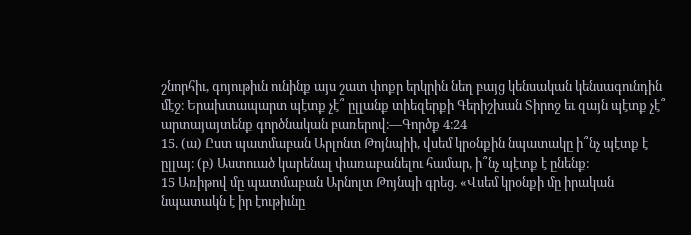շնորհիւ, գոյութիւն ունինք այս շատ փոքր երկրին նեղ բայց կենսական կենսագունդին մէջ։ Երախտապարտ պէտք չէ՞ ըլլանք տիեզերքի Գերիշխան Տիրոջ եւ զայն պէտք չէ՞ արտայայտենք գործնական բառերով։—Գործք 4։24
15. (ա) Ըստ պատմաբան Արլոնտ Թոյնպիի, վսեմ կրօնքին նպատակը ի՞նչ պէտք է ըլլայ։ (բ) Աստուած կարենալ փառաբանելու համար, ի՞նչ պէտք է ընենք։
15 Առիթով մը պատմաբան Արնոլտ Թոյնպի գրեց. «Վսեմ կրօնքի մը իրական նպատակն է իր էութիւնը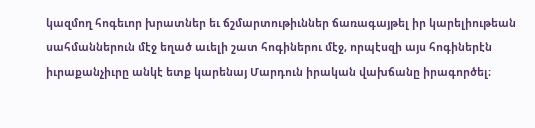կազմող հոգեւոր խրատներ եւ ճշմարտութիւններ ճառագայթել իր կարելիութեան սահմաններուն մէջ եղած աւելի շատ հոգիներու մէջ, որպէսզի այս հոգիներէն իւրաքանչիւրը անկէ ետք կարենայ Մարդուն իրական վախճանը իրագործել։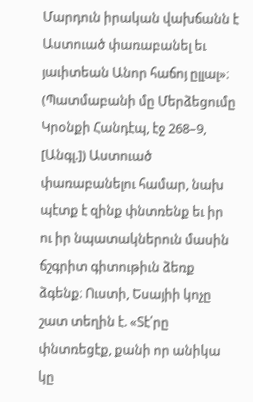Մարդուն իրական վախճանն է Աստուած փառաբանել եւ յաւիտեան Անոր հաճոյ ըլլալ»։ (Պատմաբանի մը Մերձեցումը Կրօնքի Հանդէպ, էջ 268–9, [Անգլ.]) Աստուած փառաբանելու համար, նախ պէտք է զինք փնտռենք եւ իր ու իր նպատակներուն մասին ճշգրիտ գիտութիւն ձեռք ձգենք։ Ուստի, Եսայիի կոչը շատ տեղին է. «Տէ՛րը փնտռեցէք, քանի որ անիկա կը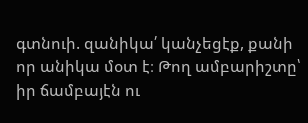գտնուի. զանիկա՛ կանչեցէք, քանի որ անիկա մօտ է։ Թող ամբարիշտը՝ իր ճամբայէն ու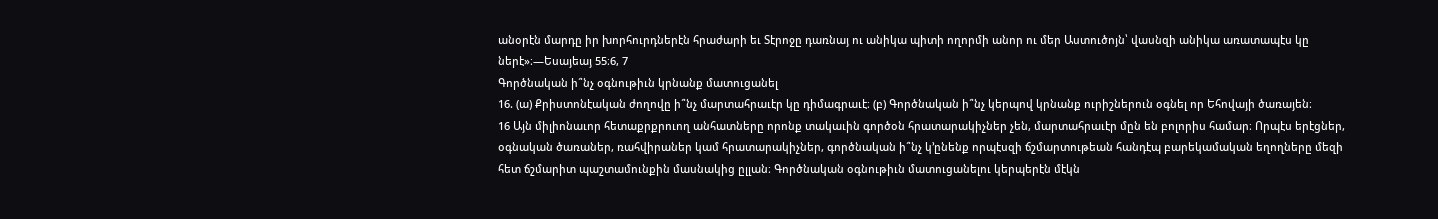անօրէն մարդը իր խորհուրդներէն հրաժարի եւ Տէրոջը դառնայ ու անիկա պիտի ողորմի անոր ու մեր Աստուծոյն՝ վասնզի անիկա առատապէս կը ներէ»։—Եսայեայ 55։6, 7
Գործնական ի՞նչ օգնութիւն կրնանք մատուցանել
16. (ա) Քրիստոնէական ժողովը ի՞նչ մարտահրաւէր կը դիմագրաւէ։ (բ) Գործնական ի՞նչ կերպով կրնանք ուրիշներուն օգնել որ Եհովայի ծառայեն։
16 Այն միլիոնաւոր հետաքրքրուող անհատները որոնք տակաւին գործօն հրատարակիչներ չեն, մարտահրաւէր մըն են բոլորիս համար։ Որպէս երէցներ, օգնական ծառաներ, ռահվիրաներ կամ հրատարակիչներ, գործնական ի՞նչ կ’ընենք որպէսզի ճշմարտութեան հանդէպ բարեկամական եղողները մեզի հետ ճշմարիտ պաշտամունքին մասնակից ըլլան։ Գործնական օգնութիւն մատուցանելու կերպերէն մէկն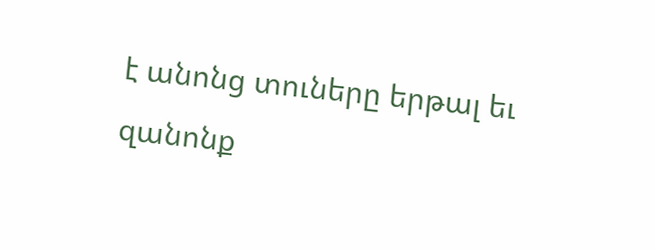է անոնց տուները երթալ եւ զանոնք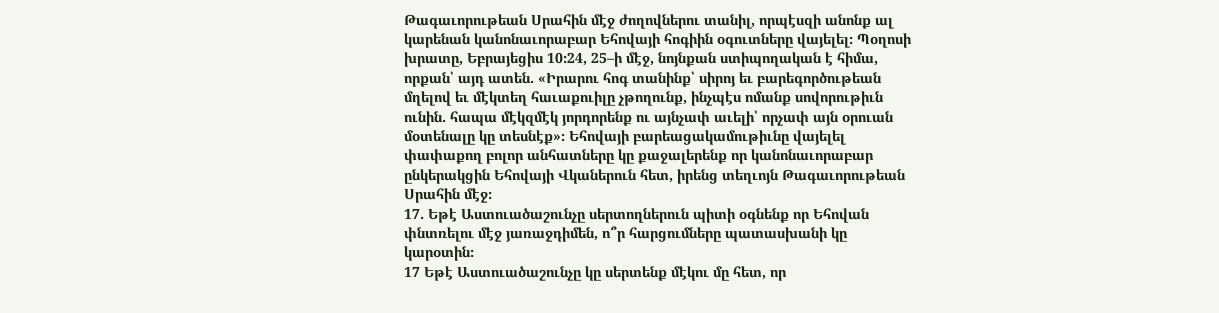Թագաւորութեան Սրահին մէջ ժողովներու տանիլ, որպէսզի անոնք ալ կարենան կանոնաւորաբար Եհովայի հոգիին օգուտները վայելել։ Պօղոսի խրատը, Եբրայեցիս 10։24, 25–ի մէջ, նոյնքան ստիպողական է հիմա, որքան՝ այդ ատեն. «Իրարու հոգ տանինք՝ սիրոյ եւ բարեգործութեան մղելով եւ մէկտեղ հաւաքուիլը չթողունք, ինչպէս ոմանք սովորութիւն ունին. հապա մէկզմէկ յորդորենք ու այնչափ աւելի՝ որչափ այն օրուան մօտենալը կը տեսնէք»։ Եհովայի բարեացակամութիւնը վայելել փափաքող բոլոր անհատները կը քաջալերենք որ կանոնաւորաբար ընկերակցին Եհովայի Վկաներուն հետ, իրենց տեղւոյն Թագաւորութեան Սրահին մէջ։
17. Եթէ Աստուածաշունչը սերտողներուն պիտի օգնենք որ Եհովան փնտռելու մէջ յառաջդիմեն, ո՞ր հարցումները պատասխանի կը կարօտին։
17 Եթէ Աստուածաշունչը կը սերտենք մէկու մը հետ, որ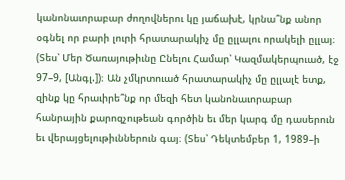կանոնաւորաբար ժողովներու կը յաճախէ, կրնա՞նք անոր օգնել որ բարի լուրի հրատարակիչ մը ըլլալու որակելի ըլլայ։ (Տես՝ Մեր Ծառայութիւնը Ընելու Համար՝ Կազմակերպուած, էջ 97–9, [Անգլ.])։ Ան չմկրտուած հրատարակիչ մը ըլլալէ ետք, զինք կը հրաւիրե՞նք որ մեզի հետ կանոնաւորաբար հանրային քարոզչութեան գործին եւ մեր կարգ մը դասերուն եւ վերայցելութիւններուն գայ։ (Տես՝ Դեկտեմբեր 1, 1989–ի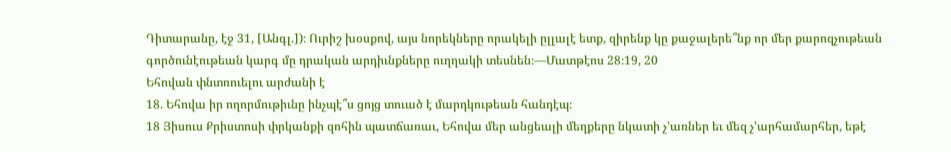Դիտարանը, էջ 31, [Անգլ.])։ Ուրիշ խօսքով, այս նորեկները որակելի ըլլալէ ետք, զիրենք կը քաջալերե՞նք որ մեր քարոզչութեան գործունէութեան կարգ մը դրական արդիւնքները ուղղակի տեսնեն։—Մատթէոս 28։19, 20
Եհովան փնտռուելու արժանի է
18. Եհովա իր ողորմութիւնը ինչպէ՞ս ցոյց տուած է մարդկութեան հանդէպ։
18 Յիսուս Քրիստոսի փրկանքի զոհին պատճառաւ, Եհովա մեր անցեալի մեղքերը նկատի չ’առներ եւ մեզ չ’արհամարհեր, եթէ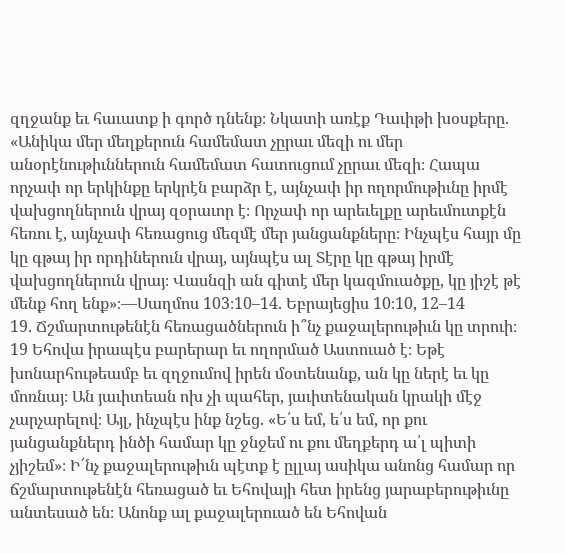զղջանք եւ հաւատք ի գործ դնենք։ Նկատի առէք Դաւիթի խօսքերը. «Անիկա մեր մեղքերուն համեմատ չըրաւ մեզի ու մեր անօրէնութիւններուն համեմատ հատուցում չըրաւ մեզի։ Հապա որչափ որ երկինքը երկրէն բարձր է, այնչափ իր ողորմութիւնը իրմէ վախցողներուն վրայ զօրաւոր է։ Որչափ որ արեւելքը արեւմուտքէն հեռու է, այնչափ հեռացուց մեզմէ մեր յանցանքները։ Ինչպէս հայր մը կը գթայ իր որդիներուն վրայ, այնպէս ալ Տէրը կը գթայ իրմէ վախցողներուն վրայ։ Վասնզի ան գիտէ մեր կազմուածքը, կը յիշէ թէ մենք հող ենք»։—Սաղմոս 103։10–14. Եբրայեցիս 10։10, 12–14
19. Ճշմարտութենէն հեռացածներուն ի՞նչ քաջալերութիւն կը տրուի։
19 Եհովա իրապէս բարերար եւ ողորմած Աստուած է։ Եթէ խոնարհութեամբ եւ զղջումով իրեն մօտենանք, ան կը ներէ եւ կը մոռնայ։ Ան յաւիտեան ոխ չի պահեր, յաւիտենական կրակի մէջ չարչարելով։ Այլ, ինչպէս ինք նշեց. «Ե՛ս եմ, ե՛ս եմ, որ քու յանցանքներդ ինծի համար կը ջնջեմ ու քու մեղքերդ ա՛լ պիտի չյիշեմ»։ Ի՜նչ քաջալերութիւն պէտք է ըլլայ ասիկա անոնց համար որ ճշմարտութենէն հեռացած եւ Եհովայի հետ իրենց յարաբերութիւնը անտեսած են։ Անոնք ալ քաջալերուած են Եհովան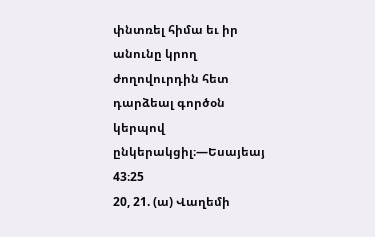փնտռել հիմա եւ իր անունը կրող ժողովուրդին հետ դարձեալ գործօն կերպով ընկերակցիլ։—Եսայեայ 43։25
20, 21. (ա) Վաղեմի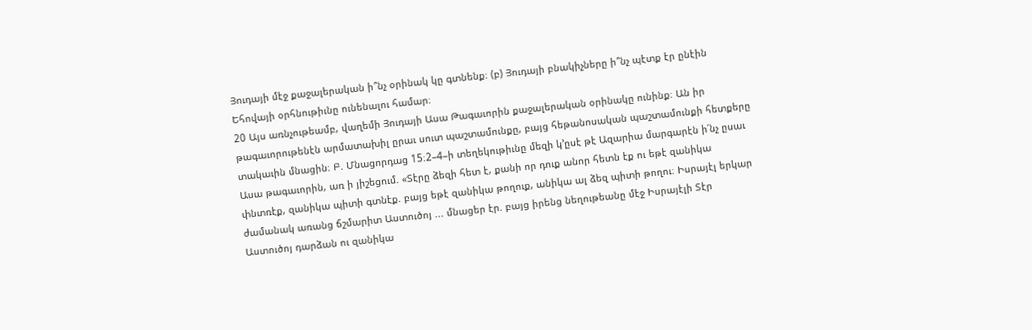Յուդայի մէջ քաջալերական ի՞նչ օրինակ կը գտնենք։ (բ) Յուդայի բնակիչները ի՞նչ պէտք էր ընէին Եհովայի օրհնութիւնը ունենալու համար։
20 Այս առնչութեամբ, վաղեմի Յուդայի Ասա Թագաւորին քաջալերական օրինակը ունինք։ Ան իր թագաւորութենէն արմատախիլ ըրաւ սուտ պաշտամունքը, բայց հեթանոսական պաշտամունքի հետքերը տակաւին մնացին։ Բ. Մնացորդաց 15։2–4–ի տեղեկութիւնը մեզի կ’ըսէ թէ Ազարիա մարգարէն ի՛նչ ըսաւ Ասա թագաւորին, առ ի յիշեցում. «Տէրը ձեզի հետ է, քանի որ դուք անոր հետն էք ու եթէ զանիկա փնտռէք, զանիկա պիտի գտնէք. բայց եթէ զանիկա թողուք, անիկա ալ ձեզ պիտի թողու։ Իսրայէլ երկար ժամանակ առանց ճշմարիտ Աստուծոյ ... մնացեր էր. բայց իրենց նեղութեանը մէջ Իսրայէլի Տէր Աստուծոյ դարձան ու զանիկա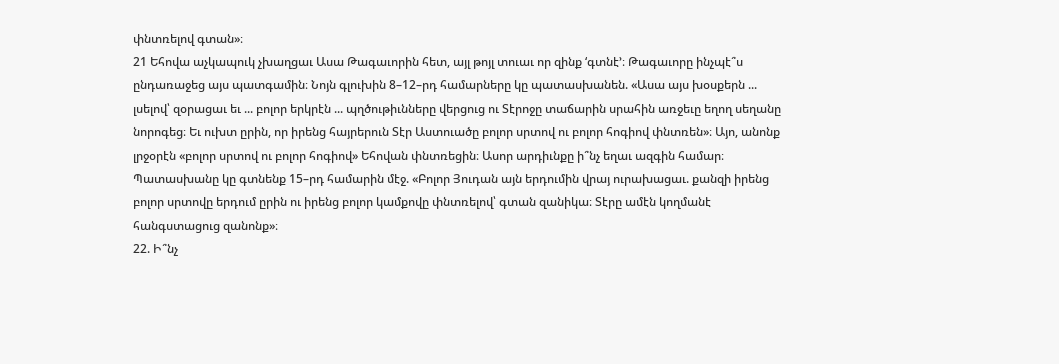փնտռելով գտան»։
21 Եհովա աչկապուկ չխաղցաւ Ասա Թագաւորին հետ, այլ թոյլ տուաւ որ զինք ‘գտնէ’։ Թագաւորը ինչպէ՞ս ընդառաջեց այս պատգամին։ Նոյն գլուխին 8–12–րդ համարները կը պատասխանեն. «Ասա այս խօսքերն ... լսելով՝ զօրացաւ եւ ... բոլոր երկրէն ... պղծութիւնները վերցուց ու Տէրոջը տաճարին սրահին առջեւը եղող սեղանը նորոգեց։ Եւ ուխտ ըրին, որ իրենց հայրերուն Տէր Աստուածը բոլոր սրտով ու բոլոր հոգիով փնտռեն»։ Այո, անոնք լրջօրէն «բոլոր սրտով ու բոլոր հոգիով» Եհովան փնտռեցին։ Ասոր արդիւնքը ի՞նչ եղաւ ազգին համար։ Պատասխանը կը գտնենք 15–րդ համարին մէջ. «Բոլոր Յուդան այն երդումին վրայ ուրախացաւ. քանզի իրենց բոլոր սրտովը երդում ըրին ու իրենց բոլոր կամքովը փնտռելով՝ գտան զանիկա։ Տէրը ամէն կողմանէ հանգստացուց զանոնք»։
22. Ի՞նչ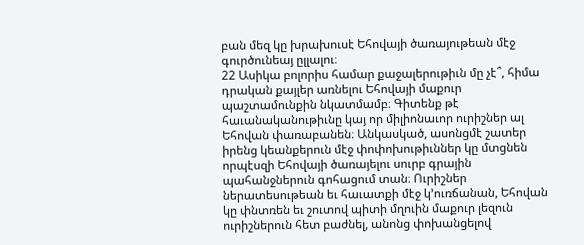բան մեզ կը խրախուսէ Եհովայի ծառայութեան մէջ գուրծունեայ ըլլալու։
22 Ասիկա բոլորիս համար քաջալերութիւն մը չէ՞, հիմա դրական քայլեր առնելու Եհովայի մաքուր պաշտամունքին նկատմամբ։ Գիտենք թէ հաւանականութիւնը կայ որ միլիոնաւոր ուրիշներ ալ Եհովան փառաբանեն։ Անկասկած, ասոնցմէ շատեր իրենց կեանքերուն մէջ փոփոխութիւններ կը մտցնեն որպէսզի Եհովայի ծառայելու սուրբ գրային պահանջներուն գոհացում տան։ Ուրիշներ ներատեսութեան եւ հաւատքի մէջ կ’ուռճանան, Եհովան կը փնտռեն եւ շուտով պիտի մղուին մաքուր լեզուն ուրիշներուն հետ բաժնել, անոնց փոխանցելով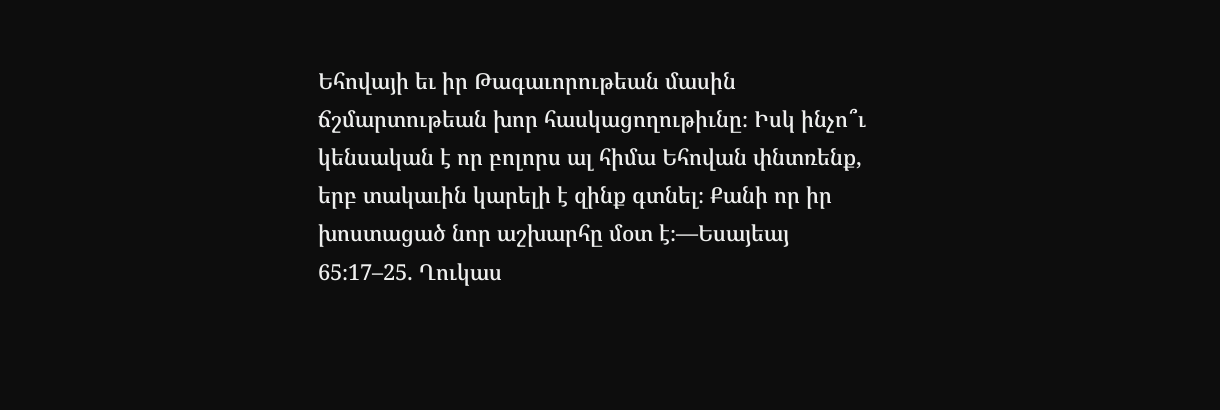Եհովայի եւ իր Թագաւորութեան մասին ճշմարտութեան խոր հասկացողութիւնը։ Իսկ ինչո՞ւ կենսական է որ բոլորս ալ հիմա Եհովան փնտռենք, երբ տակաւին կարելի է զինք գտնել։ Քանի որ իր խոստացած նոր աշխարհը մօտ է։—Եսայեայ 65։17–25. Ղուկաս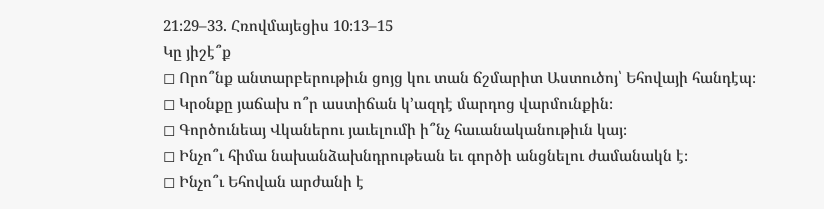21։29–33. Հռովմայեցիս 10։13–15
Կը յիշէ՞ք
◻ Որո՞նք անտարբերութիւն ցոյց կու տան ճշմարիտ Աստուծոյ՝ Եհովայի հանդէպ։
◻ Կրօնքը յաճախ ո՞ր աստիճան կ’ազդէ մարդոց վարմունքին։
◻ Գործունեայ Վկաներու յաւելումի ի՞նչ հաւանականութիւն կայ։
◻ Ինչո՞ւ հիմա նախանձախնդրութեան եւ գործի անցնելու ժամանակն է։
◻ Ինչո՞ւ Եհովան արժանի է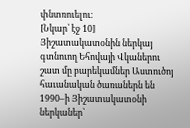փնտռուելու։
[Նկար՝ էջ 10]
Յիշատակատօնին ներկայ գտնուող Եհովայի Վկաներու շատ մը բարեկամներ Աստուծոյ հաւանական ծառաներն են
1990–ի Յիշատակատօնի ներկաներ՝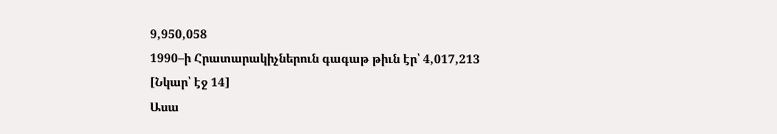9,950,058
1990–ի Հրատարակիչներուն գագաթ թիւն էր՝ 4,017,213
[Նկար՝ էջ 14]
Ասա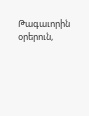Թագաւորին օրերուն,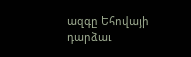ազգը Եհովայի դարձաւ